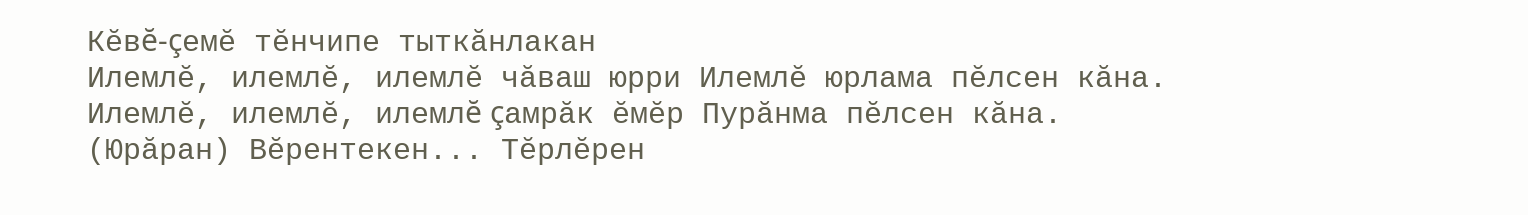Кĕвĕ-çемĕ тĕнчипе тыткăнлакан
Илемлĕ, илемлĕ, илемлĕ чăваш юрри Илемлĕ юрлама пĕлсен кăна. Илемлĕ, илемлĕ, илемлĕ çамрăк ĕмĕр Пурăнма пĕлсен кăна. (Юрăран) Вĕрентекен... Тĕрлĕрен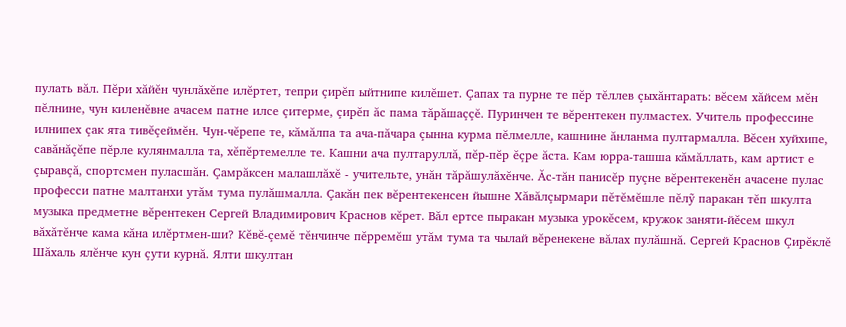пулать вăл. Пĕри хăйĕн чунлăхĕпе илĕртет, тепри çирĕп ыйтнипе килĕшет. Çапах та пурне те пĕр тĕллев çыхăнтарать: вĕсем хăйсем мĕн пĕлнине, чун киленĕвне ачасем патне илсе çитерме, çирĕп ăс пама тăрăшаççĕ. Пуринчен те вĕрентекен пулмастех. Учитель профессине илнипех çак ята тивĕçеймĕн. Чун-чĕрепе те, кăмăлпа та ача-пăчара çынна курма пĕлмелле, кашнине ăнланма пултармалла. Вĕсен хуйхипе, савăнăçĕпе пĕрле кулянмалла та, хĕпĕртемелле те. Кашни ача пултаруллă, пĕр-пĕр ĕçре ăста. Кам юрра-ташша кăмăллать, кам артист е çыравçă, спортсмен пуласшăн. Çамрăксен малашлăхĕ - учительте, унăн тăрăшулăхĕнче. Ăс-тăн панисĕр пуçне вĕрентекенĕн ачасене пулас професси патне малтанхи утăм тума пулăшмалла. Çакăн пек вĕрентекенсен йышне Хăвăлçырмари пĕтĕмĕшле пĕлỹ паракан тĕп шкулта музыка предметне вĕрентекен Сергей Владимирович Краснов кĕрет. Вăл ертсе пыракан музыка урокĕсем, кружок заняти-йĕсем шкул вăхăтĕнче кама кăна илĕртмен-ши? Кĕвĕ-çемĕ тĕнчинче пĕрремĕш утăм тума та чылай вĕренекене вăлах пулăшнă. Сергей Краснов Çирĕклĕ Шăхаль ялĕнче кун çути курнă. Ялти шкултан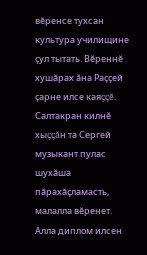вĕренсе тухсан культура училищине çул тытать. Вĕреннĕ хушăрах ăна Раççей çарне илсе каяççĕ. Салтакран килнĕ хыççăн та Сергей музыкант пулас шухăша пăрахăçламасть, малалла вĕренет. Алла диплом илсен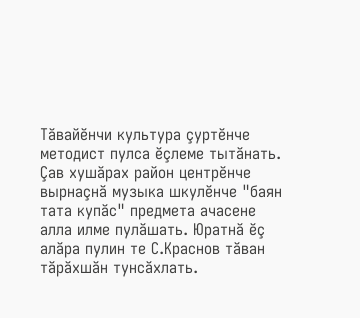Тăвайĕнчи культура çуртĕнче методист пулса ĕçлеме тытăнать. Çав хушăрах район центрĕнче вырнаçнă музыка шкулĕнче "баян тата купăс" предмета ачасене алла илме пулăшать. Юратнă ĕç алăра пулин те С.Краснов тăван тăрăхшăн тунсăхлать.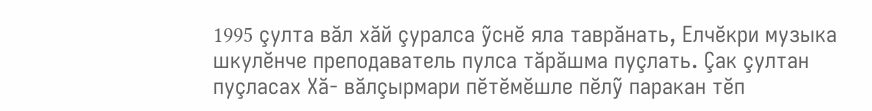1995 çулта вăл хăй çуралса ỹснĕ яла таврăнать, Елчĕкри музыка шкулĕнче преподаватель пулса тăрăшма пуçлать. Çак çултан пуçласах Хă- вăлçырмари пĕтĕмĕшле пĕлỹ паракан тĕп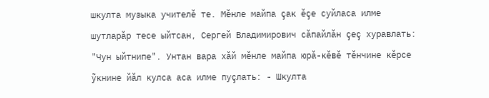шкулта музыка учителĕ те. Мĕнле майпа çак ĕçе суйласа илме шутларăр тесе ыйтсан, Сергей Владимирович сăпайлăн çеç хуравлать: "Чун ыйтнипе". Унтан вара хăй мĕнле майпа юрă-кĕвĕ тĕнчине кĕрсе ỹкнине йăл кулса аса илме пуçлать: - Шкулта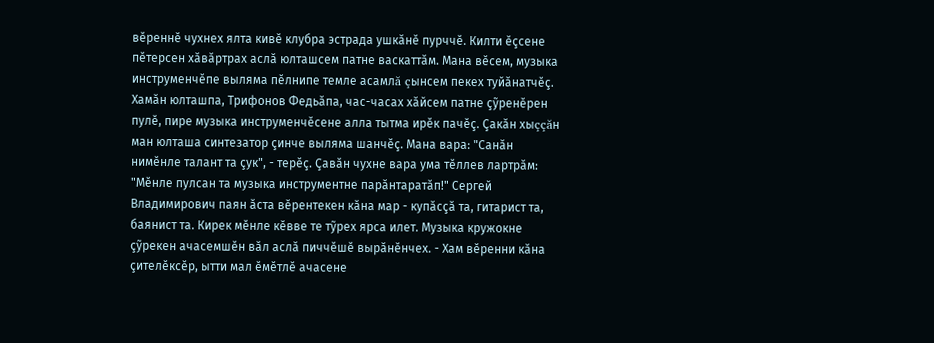вĕреннĕ чухнех ялта кивĕ клубра эстрада ушкăнĕ пурччĕ. Килти ĕçсене пĕтерсен хăвăртрах аслă юлташсем патне васкаттăм. Мана вĕсем, музыка инструменчĕпе выляма пĕлнипе темле асамлă çынсем пекех туйăнатчĕç. Хамăн юлташпа, Трифонов Федьăпа, час-часах хăйсем патне çỹренĕрен пулĕ, пире музыка инструменчĕсене алла тытма ирĕк пачĕç. Çакăн хыççăн ман юлташа синтезатор çинче выляма шанчĕç. Мана вара: "Санăн нимĕнле талант та çук", - терĕç. Çавăн чухне вара ума тĕллев лартрăм: "Мĕнле пулсан та музыка инструментне парăнтаратăп!" Сергей Владимирович паян ăста вĕрентекен кăна мар - купăсçă та, гитарист та, баянист та. Кирек мĕнле кĕвве те тỹрех ярса илет. Музыка кружокне çỹрекен ачасемшĕн вăл аслă пиччĕшĕ вырăнĕнчех. - Хам вĕренни кăна çителĕксĕр, ытти мал ĕмĕтлĕ ачасене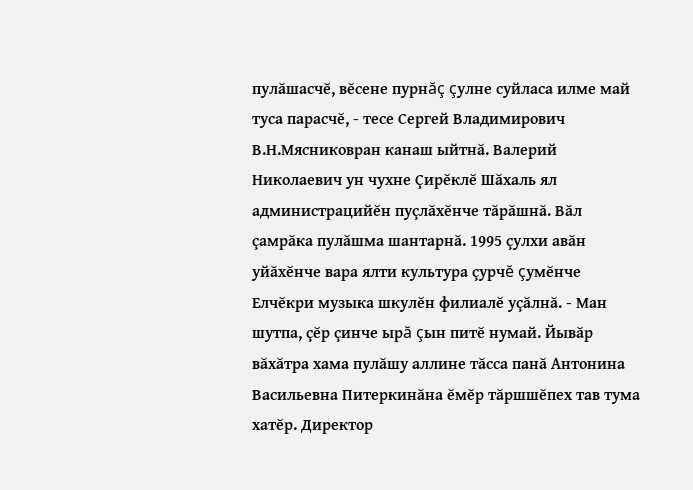пулăшасчĕ, вĕсене пурнăç çулне суйласа илме май туса парасчĕ, - тесе Сергей Владимирович В.Н.Мясниковран канаш ыйтнă. Валерий Николаевич ун чухне Çирĕклĕ Шăхаль ял администрацийĕн пуçлăхĕнче тăрăшнă. Вăл çамрăка пулăшма шантарнă. 1995 çулхи авăн уйăхĕнче вара ялти культура çурчĕ çумĕнче Елчĕкри музыка шкулĕн филиалĕ уçăлнă. - Ман шутпа, çĕр çинче ырă çын питĕ нумай. Йывăр вăхăтра хама пулăшу аллине тăсса панă Антонина Васильевна Питеркинăна ĕмĕр тăршшĕпех тав тума хатĕр. Директор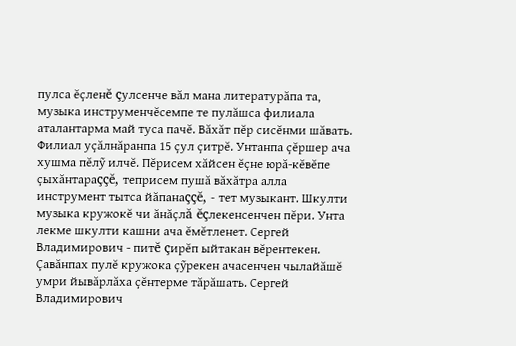пулса ĕçленĕ çулсенче вăл мана литературăпа та, музыка инструменчĕсемпе те пулăшса филиала аталантарма май туса пачĕ. Вăхăт пĕр сисĕнми шăвать. Филиал уçăлнăранпа 15 çул çитрĕ. Унтанпа çĕршер ача хушма пĕлỹ илчĕ. Пĕрисем хăйсен ĕçне юрă-кĕвĕпе çыхăнтараççĕ, теприсем пушă вăхăтра алла инструмент тытса йăпанаççĕ, - тет музыкант. Шкулти музыка кружокĕ чи ăнăçлă ĕçлекенсенчен пĕри. Унта лекме шкулти кашни ача ĕмĕтленет. Сергей Владимирович - питĕ çирĕп ыйтакан вĕрентекен. Çавăнпах пулĕ кружока çỹрекен ачасенчен чылайăшĕ умри йывăрлăха çĕнтерме тăрăшать. Сергей Владимирович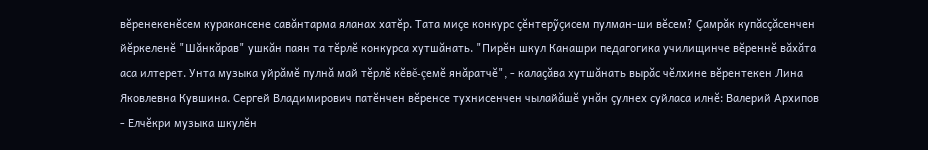вĕренекенĕсем куракансене савăнтарма яланах хатĕр. Тата миçе конкурс çĕнтерỹçисем пулман-ши вĕсем? Çамрăк купăсçăсенчен йĕркеленĕ "Шăнкăрав" ушкăн паян та тĕрлĕ конкурса хутшăнать. "Пирĕн шкул Канашри педагогика училищинче вĕреннĕ вăхăта аса илтерет. Унта музыка уйрăмĕ пулнă май тĕрлĕ кĕвĕ-çемĕ янăратчĕ", - калаçăва хутшăнать вырăс чĕлхине вĕрентекен Лина Яковлевна Кувшина. Сергей Владимирович патĕнчен вĕренсе тухнисенчен чылайăшĕ унăн çулнех суйласа илнĕ: Валерий Архипов - Елчĕкри музыка шкулĕн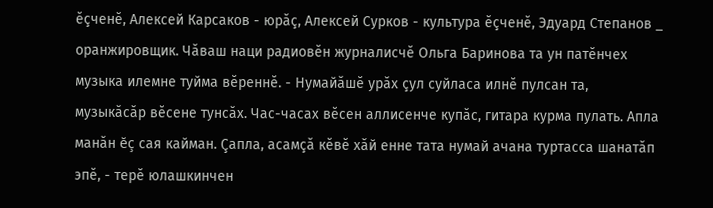ĕçченĕ, Алексей Карсаков - юрăç, Алексей Сурков - культура ĕçченĕ, Эдуард Степанов _ оранжировщик. Чăваш наци радиовĕн журналисчĕ Ольга Баринова та ун патĕнчех музыка илемне туйма вĕреннĕ. - Нумайăшĕ урăх çул суйласа илнĕ пулсан та, музыкăсăр вĕсене тунсăх. Час-часах вĕсен аллисенче купăс, гитара курма пулать. Апла манăн ĕç сая кайман. Çапла, асамçă кĕвĕ хăй енне тата нумай ачана туртасса шанатăп эпĕ, - терĕ юлашкинчен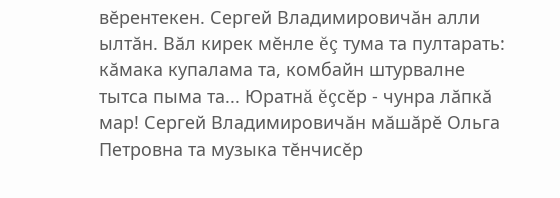вĕрентекен. Сергей Владимировичăн алли ылтăн. Вăл кирек мĕнле ĕç тума та пултарать: кăмака купалама та, комбайн штурвалне тытса пыма та... Юратнă ĕçсĕр - чунра лăпкă мар! Сергей Владимировичăн мăшăрĕ Ольга Петровна та музыка тĕнчисĕр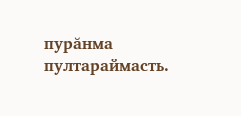пурăнма пултараймасть.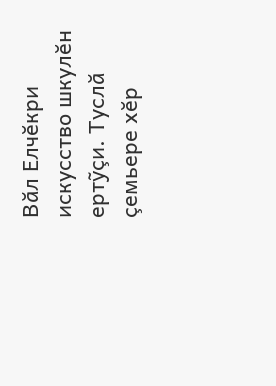Вăл Елчĕкри искусство шкулĕн ертỹçи. Туслă çемьере хĕр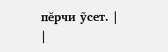пĕрчи ỹсет. |
|